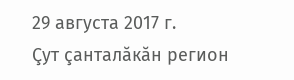29 августа 2017 г.
Çут çанталăкăн регион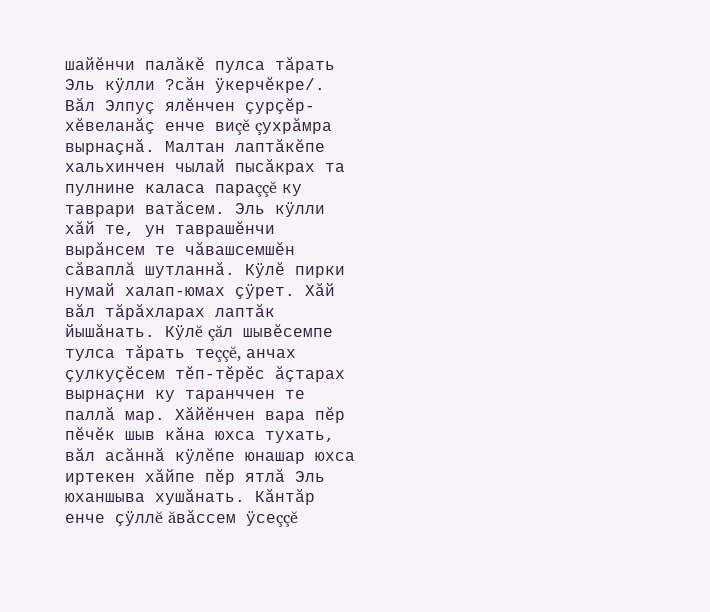шайĕнчи палăкĕ пулса тăрать Эль кÿлли ?сăн ÿкерчĕкре/. Вăл Элпуç ялĕнчен çурçĕр-хĕвеланăç енче виçĕ çухрăмра вырнаçнă. Малтан лаптăкĕпе хальхинчен чылай пысăкрах та пулнине каласа параççĕ ку таврари ватăсем. Эль кÿлли хăй те, ун таврашĕнчи вырăнсем те чăвашсемшĕн сăваплă шутланнă. Кÿлĕ пирки нумай халап-юмах çÿрет. Хăй вăл тăрăхларах лаптăк йышăнать. Кÿлĕ çăл шывĕсемпе тулса тăрать теççĕ, анчах çулкуçĕсем тĕп-тĕрĕс ăçтарах вырнаçни ку таранччен те паллă мар. Хăйĕнчен вара пĕр пĕчĕк шыв кăна юхса тухать, вăл асăннă кÿлĕпе юнашар юхса иртекен хăйпе пĕр ятлă Эль юханшыва хушăнать. Кăнтăр енче çÿллĕ ăвăссем ÿсеççĕ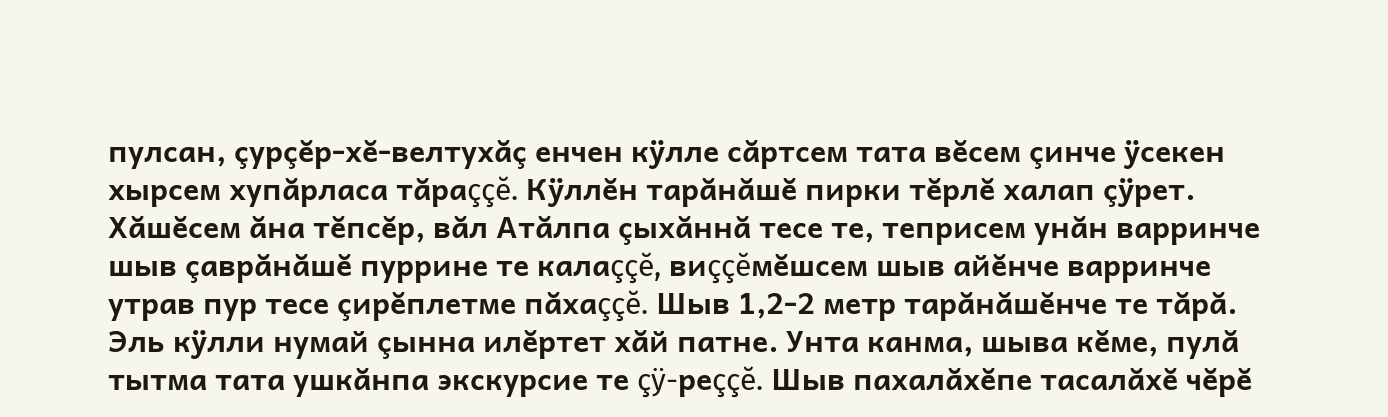пулсан, çурçĕр-хĕ-велтухăç енчен кÿлле сăртсем тата вĕсем çинче ÿсекен хырсем хупăрласа тăраççĕ. Кÿллĕн тарăнăшĕ пирки тĕрлĕ халап çÿрет. Хăшĕсем ăна тĕпсĕр, вăл Атăлпа çыхăннă тесе те, теприсем унăн варринче шыв çаврăнăшĕ пуррине те калаççĕ, виççĕмĕшсем шыв айĕнче варринче утрав пур тесе çирĕплетме пăхаççĕ. Шыв 1,2-2 метр тарăнăшĕнче те тăрă.
Эль кÿлли нумай çынна илĕртет хăй патне. Унта канма, шыва кĕме, пулă тытма тата ушкăнпа экскурсие те çÿ-реççĕ. Шыв пахалăхĕпе тасалăхĕ чĕрĕ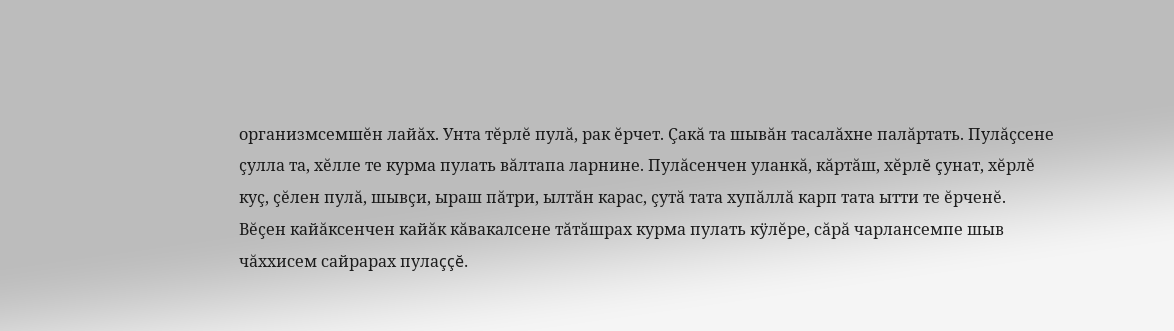организмсемшĕн лайăх. Унта тĕрлĕ пулă, рак ĕрчет. Çакă та шывăн тасалăхне палăртать. Пулăçсене çулла та, хĕлле те курма пулать вăлтапа ларнине. Пулăсенчен уланкă, кăртăш, хĕрлĕ çунат, хĕрлĕ куç, çĕлен пулă, шывçи, ыраш пăтри, ылтăн карас, çутă тата хупăллă карп тата ытти те ĕрченĕ.
Вĕçен кайăксенчен кайăк кăвакалсене тăтăшрах курма пулать кÿлĕре, сăрă чарлансемпе шыв чăххисем сайрарах пулаççĕ.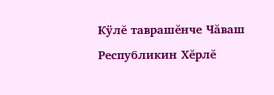Кÿлĕ таврашĕнче Чăваш Республикин Хĕрлĕ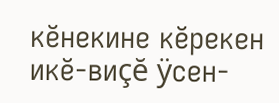кĕнекине кĕрекен икĕ-виçĕ ÿсен-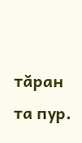тăран та пур.